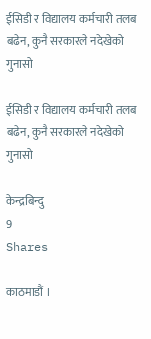ईसिडी र विद्यालय कर्मचारी तलब बढेन, कुनै सरकारले नदेखेको गुनासो

ईसिडी र विद्यालय कर्मचारी तलब बढेन, कुनै सरकारले नदेखेको गुनासो

केन्द्रबिन्दु
9
Shares

काठमाडौं ।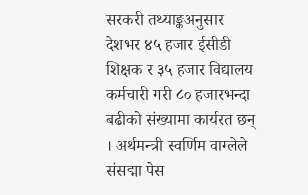सरकरी तथ्याङ्कअनुसार देशभर ४५ हजार ईसीडी शिक्षक र ३५ हजार विद्यालय कर्मचारी गरी ८० हजारभन्दा बढीको संख्यामा कार्यरत छन् । अर्थमन्त्री स्वर्णिम वाग्लेले संसद्मा पेस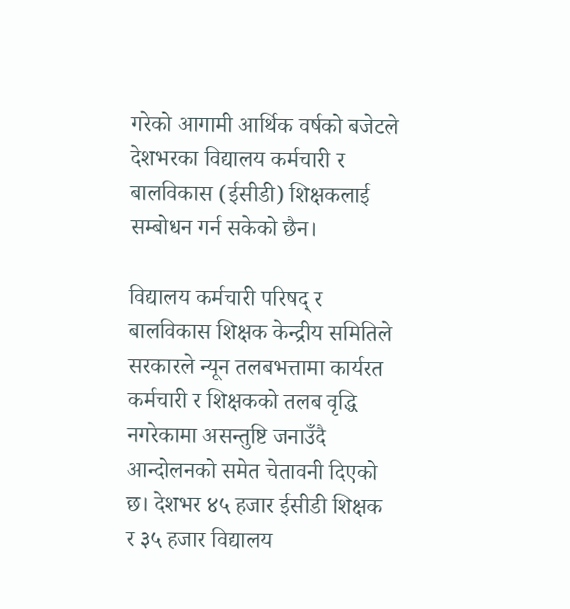गरेको आगामी आर्थिक वर्षको बजेटले देशभरका विद्यालय कर्मचारी र बालविकास (ईसीडी) शिक्षकलाई सम्बोधन गर्न सकेको छैन।

विद्यालय कर्मचारी परिषद् र बालविकास शिक्षक केन्द्रीय समितिले सरकारले न्यून तलबभत्तामा कार्यरत कर्मचारी र शिक्षकको तलब वृद्धि नगरेकामा असन्तुष्टि जनाउँदै आन्दोलनको समेत चेतावनी दिएको छ। देशभर ४५ हजार ईसीडी शिक्षक र ३५ हजार विद्यालय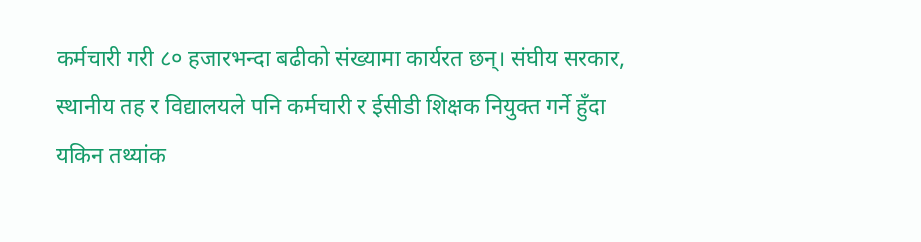कर्मचारी गरी ८० हजारभन्दा बढीको संख्यामा कार्यरत छन्। संघीय सरकार, स्थानीय तह र विद्यालयले पनि कर्मचारी र ईसीडी शिक्षक नियुक्त गर्ने हुँदा यकिन तथ्यांक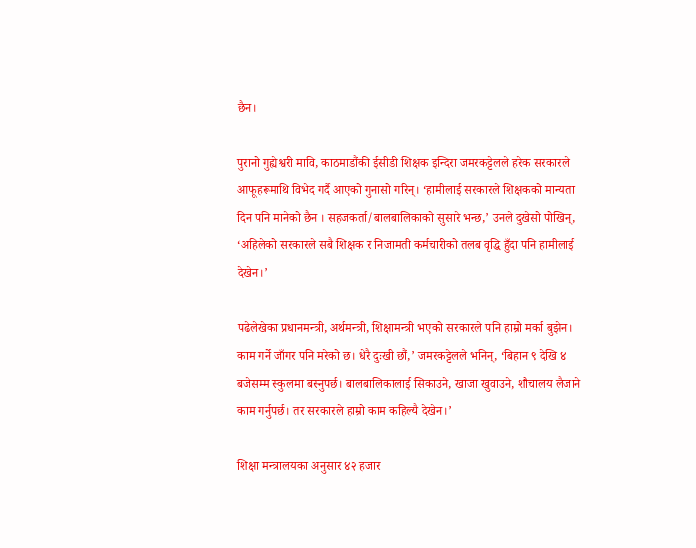छैन।

पुरानो गुह्येश्वरी मावि, काठमाडौंकी ईसीडी शिक्षक इन्दिरा जमरकट्टेलले हरेक सरकारले आफूहरूमाथि विभेद गर्दै आएको गुनासो गरिन्। ‘हामीलाई सरकारले शिक्षकको मान्यता दिन पनि मानेको छैन । सहजकर्ता/बालबालिकाको सुसारे भन्छ,’ उनले दुखेसो पोखिन्, ‘अहिलेको सरकारले सबै शिक्षक र निजामती कर्मचारीको तलब वृद्धि हुँदा पनि हामीलाई देखेन।’

पढेलेखेका प्रधानमन्त्री, अर्थमन्त्री, शिक्षामन्त्री भएको सरकारले पनि हाम्रो मर्का बुझेन। काम गर्ने जाँगर पनि मरेको छ। धेरै दुःखी छौं,’ जमरकट्टेलले भनिन्, ‘बिहान ९ देखि ४ बजेसम्म स्कुलमा बस्नुपर्छ। बालबालिकालाई सिकाउने, खाजा खुवाउने, शौचालय लैजाने काम गर्नुपर्छ। तर सरकारले हाम्रो काम कहिल्यै देखेन।’

शिक्षा मन्त्रालयका अनुसार ४२ हजार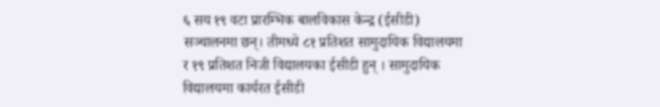६ सय १९ वटा प्रारम्भिक बालविकास केन्द्र (ईसीडी) सञ्चालनमा छन्। तीमध्ये ८१ प्रतिशत सामुदायिक विद्यालयमा र १९ प्रतिशत निजी विद्यालयका ईसीडी हुन् । सामुदायिक विद्यालयमा कार्यरत ईसीडी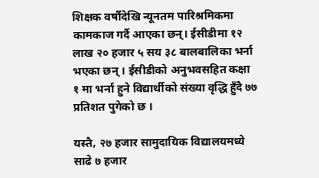शिक्षक वर्षौंदेखि न्यूनतम पारिश्रमिकमा कामकाज गर्दै आएका छन्। ईसीडीमा १२ लाख २० हजार ५ सय ३८ बालबालिका भर्ना भएका छन् । ईसीडीको अनुभवसहित कक्षा १ मा भर्ना हुने विद्यार्थीको संख्या वृद्धि हुँदै ७७ प्रतिशत पुगेको छ ।

यस्तै, २७ हजार सामुदायिक विद्यालयमध्ये साढे ७ हजार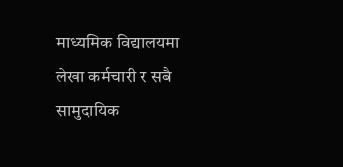माध्यमिक विद्यालयमा लेखा कर्मचारी र सबै सामुदायिक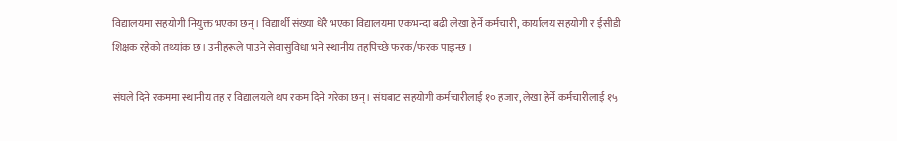विद्यालयमा सहयोगी नियुक्त भएका छन्। विद्यार्थी संख्या धेरै भएका विद्यालयमा एकभन्दा बढी लेखा हेर्ने कर्मचारी, कार्यालय सहयोगी र ईसीडी शिक्षक रहेको तथ्यांक छ। उनीहरूले पाउने सेवासुविधा भने स्थानीय तहपिच्छे फरक/फरक पाइन्छ ।

संघले दिने रकममा स्थानीय तह र विद्यालयले थप रकम दिने गरेका छन्। संघबाट सहयोगी कर्मचारीलाई १० हजार, लेखा हेर्ने कर्मचारीलाई १५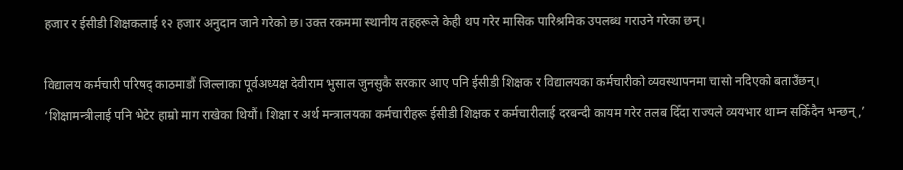हजार र ईसीडी शिक्षकलाई १२ हजार अनुदान जाने गरेको छ। उक्त रकममा स्थानीय तहहरूले केही थप गरेर मासिक पारिश्रमिक उपलब्ध गराउने गरेका छन्।

विद्यालय कर्मचारी परिषद् काठमाडौं जिल्लाका पूर्वअध्यक्ष देवीराम भुसाल जुनसुकै सरकार आए पनि ईसीडी शिक्षक र विद्यालयका कर्मचारीको व्यवस्थापनमा चासो नदिएको बताउँछन्। ‘शिक्षामन्त्रीलाई पनि भेटेर हाम्रो माग राखेका थियौं। शिक्षा र अर्थ मन्त्रालयका कर्मचारीहरू ईसीडी शिक्षक र कर्मचारीलाई दरबन्दी कायम गरेर तलब दिँदा राज्यले व्ययभार थाम्न सकिँदैन भन्छन्,’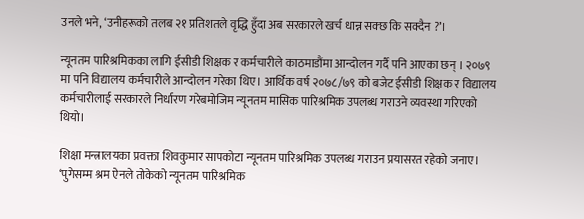उनले भने, ‘उनीहरूको तलब २१ प्रतिशतले वृद्धि हुँदा अब सरकारले खर्च धान्न सक्छ कि सक्दैन ?’।

न्यूनतम पारिश्रमिकका लागि ईसीडी शिक्षक र कर्मचारीले काठमाडौंमा आन्दोलन गर्दै पनि आएका छन् । २०७९ मा पनि विद्यालय कर्मचारीले आन्दोलन गरेका थिए। आर्थिक वर्ष २०७८/७९ को बजेट ईसीडी शिक्षक र विद्यालय कर्मचारीलाई सरकारले निर्धारण गरेबमोजिम न्यूनतम मासिक पारिश्रमिक उपलब्ध गराउने व्यवस्था गरिएको थियो।

शिक्षा मन्त्रालयका प्रवक्ता शिवकुमार सापकोटा न्यूनतम पारिश्रमिक उपलब्ध गराउन प्रयासरत रहेको जनाए। ‘पुगेसम्म श्रम ऐनले तोकेको न्यूनतम पारिश्रमिक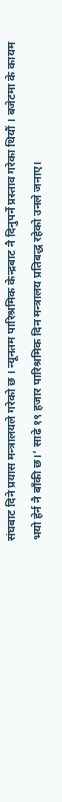संघबाट दिने प्रयास मन्त्रालयले गरेको छ । न्यूनतम पारिश्रमिक केन्द्रबाट नै दिनुपर्ने प्रस्ताव गरेका थियौं । बजेटमा के कायम भयो हेर्न नै बाँकी छ।’ साढे १९ हजार पारिश्रमिक दिन मन्त्रालय प्रतिबद्ध रहेको उनले जनाए।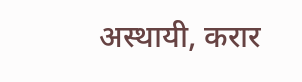अस्थायी, करार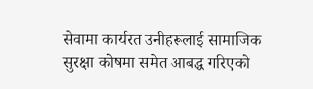सेवामा कार्यरत उनीहरूलाई सामाजिक सुरक्षा कोषमा समेत आबद्ध गरिएको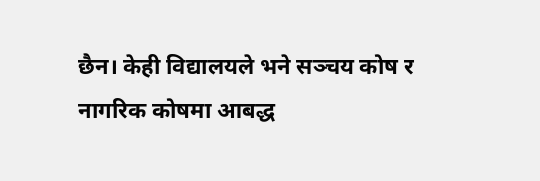छैन। केही विद्यालयले भने सञ्चय कोष र नागरिक कोषमा आबद्ध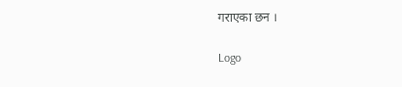गराएका छन ।

Logo